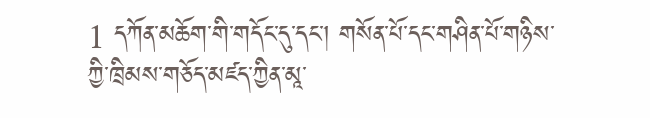1 དཀོན་མཆོག་གི་གདོང་དུ་དང་། གསོན་པོ་དང་གཤིན་པོ་གཉིས་ཀྱི་ཁྲིམས་གཅོད་མཛད་ཀྱིན་མཱ་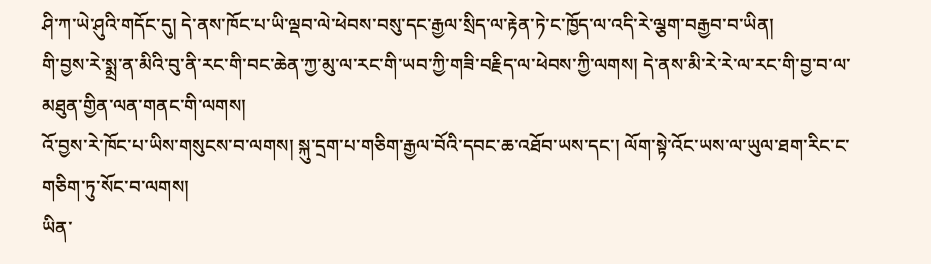ཤི་ཀ་ཡེ་ཤུའི་གདོང་དུ། དེ་ནས་ཁོང་པ་ཡི་ལྡབ་ལེ་ཕེབས་བསུ་དང་རྒྱལ་སྲིད་ལ་རྟེན་ཏེ་ང་ཁྱོད་ལ་འདི་རེ་ལྕག་བརྒྱབ་བ་ཡིན།
གི་བྱས་རེ་སྨྲ་ན་མིའི་བུ་ནི་རང་གི་བང་ཆེན་ཀྱ་མུ་ལ་རང་གི་ཡབ་ཀྱི་གཟི་བརྗིད་ལ་ཕེབས་ཀྱི་ལགས། དེ་ནས་མི་རེ་རེ་ལ་རང་གི་བྱ་བ་ལ་མཐུན་གྱིན་ལན་གནང་གི་ལགས།
འོ་བྱས་རེ་ཁོང་པ་ཡིས་གསུངས་བ་ལགས། སྐུ་དྲག་པ་གཅིག་རྒྱལ་བོའི་དབང་ཆ་འཐོབ་ཡས་དང་། ལོག་སྟེ་འོང་ཡས་ལ་ཡུལ་ཐག་རིང་ང་གཅིག་ཏུ་སོང་བ་ལགས།
ཡིན་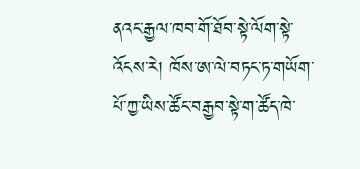ནའང་རྒྱལ་ཁབ་གོ་ཐོབ་སྟེ་ལོག་སྟེ་འོངས་རེ། ཁོས་ཨ་ལེ་བཏང་ཏ་གཡོག་པོ་ཀྱ་ཡིས་ཚོང་བརྒྱབ་སྟེ་ག་ཚོད་ཁེ་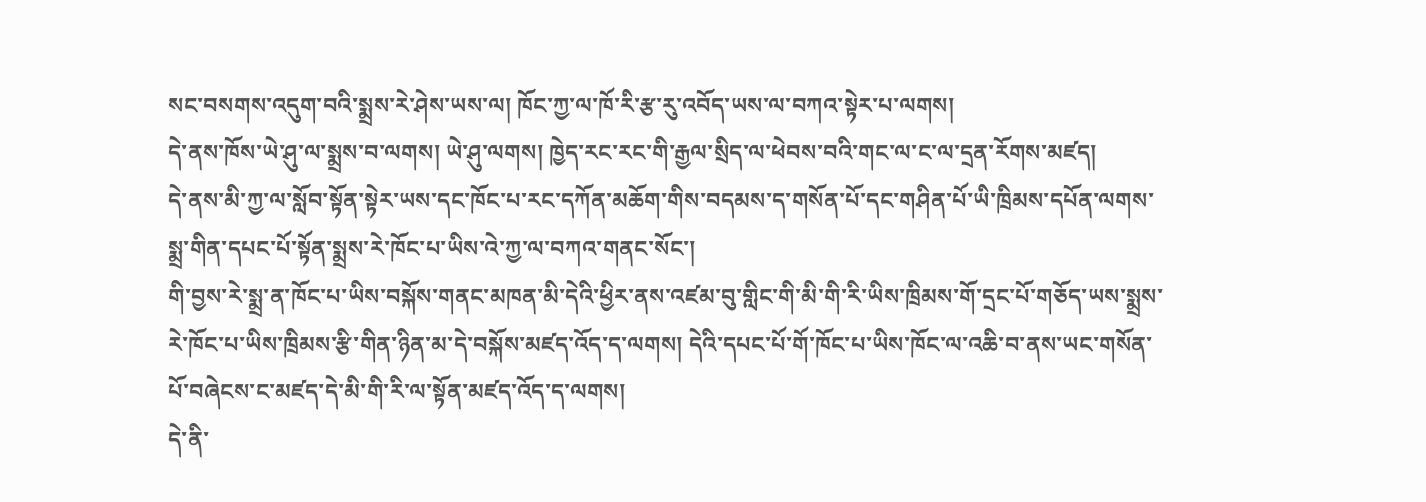སང་བསགས་འདུག་བའི་སྨྲས་རེ་ཤེས་ཡས་ལ། ཁོང་ཀྱ་ལ་ཁོ་རི་རྩ་རུ་འབོད་ཡས་ལ་བཀའ་སྟེར་པ་ལགས།
དེ་ནས་ཁོས་ཡེ་ཤུ་ལ་སྨྲས་བ་ལགས། ཡེ་ཤུ་ལགས། ཁྱེད་རང་རང་གི་རྒྱལ་སྲིད་ལ་ཕེབས་བའི་གང་ལ་ང་ལ་དྲན་རོགས་མཛད།
དེ་ནས་མི་ཀྱ་ལ་སློབ་སྟོན་སྟེར་ཡས་དང་ཁོང་པ་རང་དཀོན་མཆོག་གིས་བདམས་ད་གསོན་པོ་དང་གཤིན་པོ་ཡི་ཁྲིམས་དཔོན་ལགས་སྨྲ་གིན་དཔང་པོ་སྟོན་སྨྲས་རེ་ཁོང་པ་ཡིས་འེ་ཀྱ་ལ་བཀའ་གནང་སོང་།
གི་བྱས་རེ་སྨྲ་ན་ཁོང་པ་ཡིས་བསྐོས་གནང་མཁན་མི་དེའི་ཕྱིར་ནས་འཛམ་བུ་གླིང་གི་མི་གི་རི་ཡིས་ཁྲིམས་གོ་དྲང་པོ་གཅོད་ཡས་སྨྲས་རེ་ཁོང་པ་ཡིས་ཁྲིམས་རྩི་གིན་ཉིན་མ་དེ་བསྐོས་མཛད་འོད་ད་ལགས། དེའི་དཔང་པོ་གོ་ཁོང་པ་ཡིས་ཁོང་ལ་འཆི་བ་ནས་ཡང་གསོན་པོ་བཞེངས་ང་མཛད་དེ་མི་གི་རི་ལ་སྟོན་མཛད་འོད་ད་ལགས།
དེ་ནི་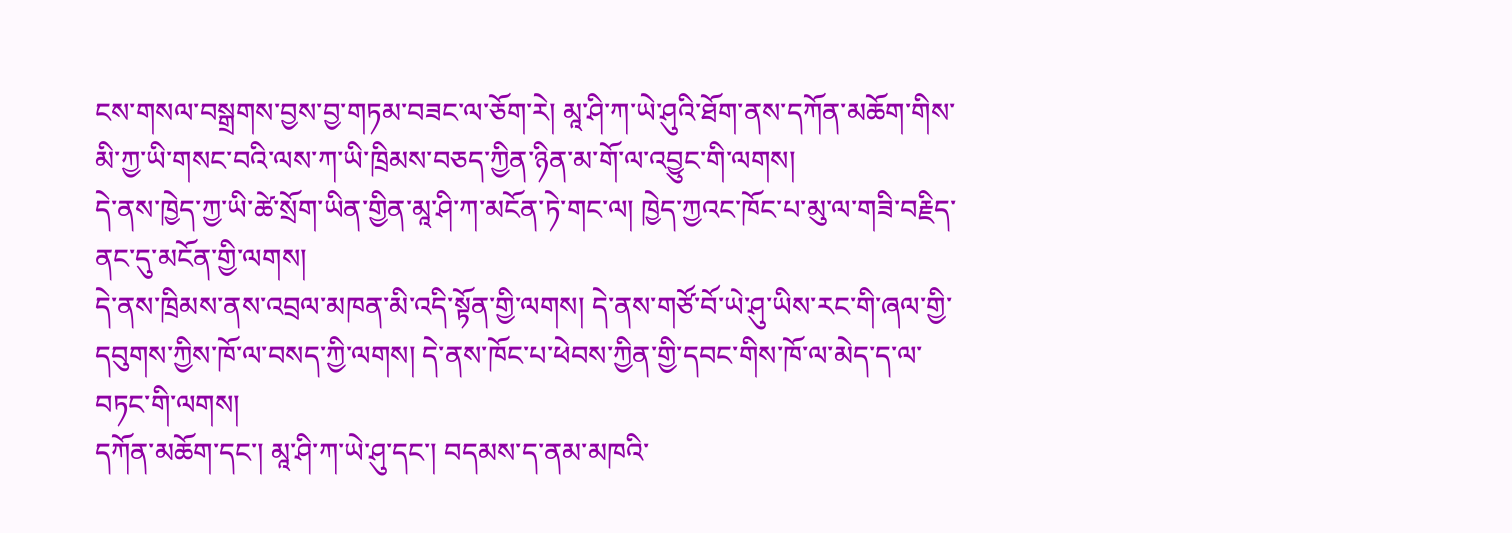ངས་གསལ་བསྒྲགས་བྱས་བྱ་གཏམ་བཟང་ལ་ཅོག་རེ། མཱ་ཤི་ཀ་ཡེ་ཤུའི་ཐོག་ནས་དཀོན་མཆོག་གིས་མི་ཀྱ་ཡི་གསང་བའི་ལས་ཀ་ཡི་ཁྲིམས་བཅད་ཀྱིན་ཉིན་མ་གོ་ལ་འབྱུང་གི་ལགས།
དེ་ནས་ཁྱེད་ཀྱ་ཡི་ཚེ་སྲོག་ཡིན་གྱིན་མཱ་ཤི་ཀ་མངོན་ཏེ་གང་ལ། ཁྱེད་ཀྱའང་ཁོང་པ་མུ་ལ་གཟི་བརྗིད་ནང་དུ་མངོན་གྱི་ལགས།
དེ་ནས་ཁྲིམས་ནས་འབྲལ་མཁན་མི་འདི་སྟོན་གྱི་ལགས། དེ་ནས་གཙོ་བོ་ཡེ་ཤུ་ཡིས་རང་གི་ཞལ་གྱི་དབུགས་ཀྱིས་ཁོ་ལ་བསད་ཀྱི་ལགས། དེ་ནས་ཁོང་པ་ཕེབས་ཀྱིན་གྱི་དབང་གིས་ཁོ་ལ་མེད་ད་ལ་བཏང་གི་ལགས།
དཀོན་མཆོག་དང་། མཱ་ཤི་ཀ་ཡེ་ཤུ་དང་། བདམས་ད་ནམ་མཁའི་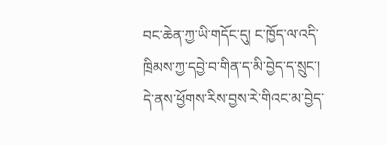བང་ཆེན་ཀྱ་ཡི་གདོང་དུ། ང་ཁྱོད་ལ་འདི་ཁྲིམས་ཀྱ་དབྱེ་བ་གིན་ད་མི་བྱེད་ད་སྲུང་། དེ་ནས་ཕྱོགས་རིས་བྱས་རེ་གིའང་མ་བྱེད་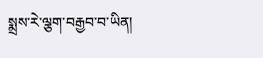སྨྲས་རེ་ལྕག་བརྒྱབ་བ་ཡིན།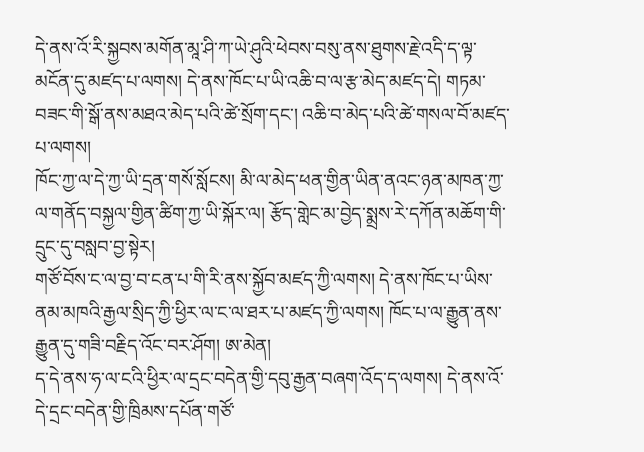དེ་ནས་འོ་རི་སྐྱབས་མགོན་མཱ་ཤི་ཀ་ཡེ་ཤུའི་ཕེབས་བསུ་ནས་ཐུགས་རྗེ་འདི་ད་ལྟ་མངོན་དུ་མཛད་པ་ལགས། དེ་ནས་ཁོང་པ་ཡི་འཆི་བ་ལ་རྩ་མེད་མཛད་དེ། གཏམ་བཟང་གི་སྒོ་ནས་མཐའ་མེད་པའི་ཚེ་སྲོག་དང་། འཆི་བ་མེད་པའི་ཚེ་གསལ་བོ་མཛད་པ་ལགས།
ཁོང་ཀྱ་ལ་དེ་ཀྱ་ཡི་དྲན་གསོ་སློངས། མི་ལ་མེད་ཕན་གྱིན་ཡིན་ནའང་ཉན་མཁན་ཀྱ་ལ་གནོད་བསྐྱལ་གྱིན་ཚིག་ཀྱ་ཡི་སྐོར་ལ། རྩོད་གླེང་མ་བྱེད་སྨྲས་རེ་དཀོན་མཆོག་གི་དྲུང་དུ་བསླབ་བྱ་སྟེར།
གཙོ་བོས་ང་ལ་བྱ་བ་ངན་པ་གི་རི་ནས་སྐྱོབ་མཛད་ཀྱི་ལགས། དེ་ནས་ཁོང་པ་ཡིས་ནམ་མཁའི་རྒྱལ་སྲིད་ཀྱི་ཕྱིར་ལ་ང་ལ་ཐར་པ་མཛད་ཀྱི་ལགས། ཁོང་པ་ལ་རྒྱུན་ནས་རྒྱུན་དུ་གཟི་བརྗིད་འོང་བར་ཤོག། ཨ་མེན།
ད་དེ་ནས་ཧ་ལ་ངའི་ཕྱིར་ལ་དྲང་བདེན་གྱི་དབུ་རྒྱན་བཞག་འོད་ད་ལགས། དེ་ནས་འོ་དེ་དྲང་བདེན་གྱི་ཁྲིམས་དཔོན་གཙོ་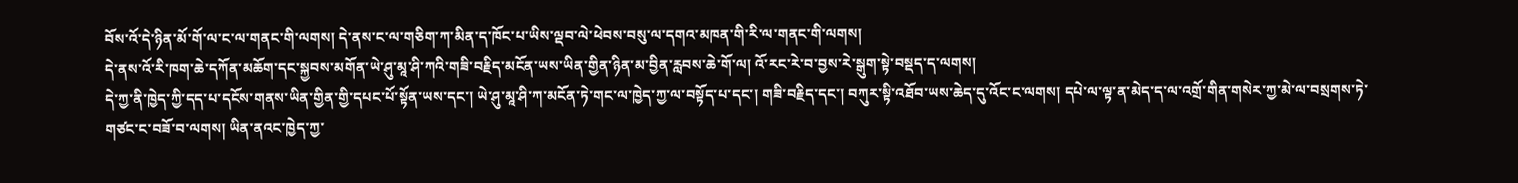བོས་འོ་དེ་ཉིན་མོ་གོ་ལ་ང་ལ་གནང་གི་ལགས། དེ་ནས་ང་ལ་གཅིག་ཀ་མིན་ད་ཁོང་པ་ཡིས་ལྡབ་ལེ་ཕེབས་བསུ་ལ་དགའ་མཁན་གི་རི་ལ་གནང་གི་ལགས།
དེ་ནས་འོ་རི་ཁག་ཆེ་དཀོན་མཆོག་དང་སྐྱབས་མགོན་ཡེ་ཤུ་མཱ་ཤི་ཀའི་གཟི་བརྗིད་མངོན་ཡས་ཡིན་གྱིན་ཉིན་མ་བྱིན་རླབས་ཆེ་གོ་ལ། འོ་རང་རེ་བ་བྱས་རེ་སྒུག་སྟེ་བསྡད་ད་ལགས།
དེ་ཀྱ་ནི་ཁྱེད་ཀྱི་དད་པ་དངོས་གནས་ཡིན་གྱིན་གྱི་དཔང་པོ་སྟོན་ཡས་དང་། ཡེ་ཤུ་མཱ་ཤི་ཀ་མངོན་ཏེ་གང་ལ་ཁྱེད་ཀྱ་ལ་བསྟོད་པ་དང་། གཟི་བརྗིད་དང་། བཀུར་སྟི་འཐོབ་ཡས་ཆེད་དུ་འོང་ང་ལགས། དཔེ་ལ་ལྟ་ན་མེད་ད་ལ་འགྲོ་གིན་གསེར་ཀྱ་མེ་ལ་བསྲགས་ཏེ་གཙང་ང་བཟོ་བ་ལགས། ཡིན་ནའང་ཁྱེད་ཀྱ་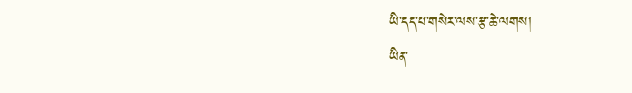ཡི་དད་པ་གསེར་ལས་རྩ་ཆེ་ལགས།
ཡིན་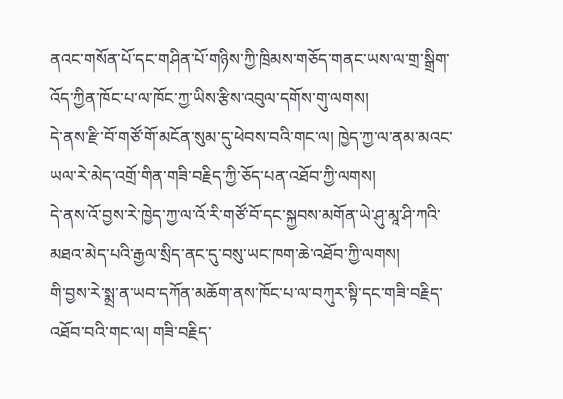ནའང་གསོན་པོ་དང་གཤིན་པོ་གཉིས་ཀྱི་ཁྲིམས་གཅོད་གནང་ཡས་ལ་གྲ་སྒྲིག་འོད་ཀྱིན་ཁོང་པ་ལ་ཁོང་ཀྱ་ཡིས་རྩིས་འབུལ་དགོས་གུ་ལགས།
དེ་ནས་རྫི་བོ་གཙོ་གོ་མངོན་སུམ་དུ་ཕེབས་བའི་གང་ལ། ཁྱེད་ཀྱ་ལ་ནམ་མའང་ཡལ་རེ་མེད་འགྲོ་གིན་གཟི་བརྗིད་ཀྱི་ཅོད་པན་འཐོབ་ཀྱི་ལགས།
དེ་ནས་འོ་བྱས་རེ་ཁྱེད་ཀྱ་ལ་འོ་རི་གཙོ་བོ་དང་སྐྱབས་མགོན་ཡེ་ཤུ་མཱ་ཤི་ཀའི་མཐའ་མེད་པའི་རྒྱལ་སྲིད་ནང་དུ་བསུ་ཡང་ཁག་ཆེ་འཐོབ་ཀྱི་ལགས།
གི་བྱས་རེ་སྨྲ་ན་ཡབ་དཀོན་མཆོག་ནས་ཁོང་པ་ལ་བཀུར་སྟི་དང་གཟི་བརྗིད་འཐོབ་བའི་གང་ལ། གཟི་བརྗིད་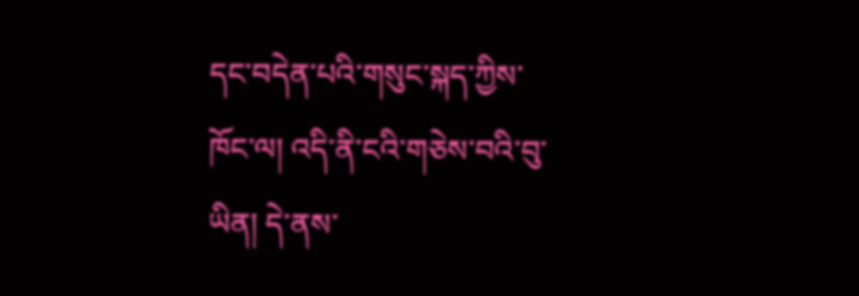དང་བདེན་པའི་གསུང་སྐད་ཀྱིས་ཁོང་ལ། འདི་ནི་ངའི་གཅེས་བའི་བུ་ཡིན། དེ་ནས་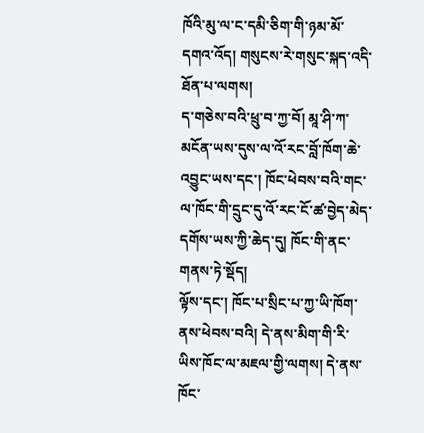ཁོའི་མུ་ལ་ང་དམི་ཅིག་གི་ཉམ་མོ་དགའ་འོད། གསུངས་རེ་གསུང་སྐད་འདི་ཐོན་པ་ལགས།
ད་གཅེས་བའི་ཕྲུ་བ་ཀྱ་བོ། མཱ་ཤི་ཀ་མངོན་ཡས་དུས་ལ་འོ་རང་བློ་ཁོག་ཆེ་འབྱུང་ཡས་དང་། ཁོང་ཕེབས་བའི་གང་ལ་ཁོང་གི་དྲུང་དུ་འོ་རང་ངོ་ཚ་བྱེད་མེད་དགོས་ཡས་ཀྱི་ཆེད་དུ། ཁོང་གི་ནང་གནས་ཏེ་སྡོད།
ལྟོས་དང་། ཁོང་པ་སྲིང་པ་ཀྱ་ཡི་ཁོག་ནས་ཕེབས་བའི། དེ་ནས་མིག་གི་རི་ཡིས་ཁོང་ལ་མཇལ་གྱི་ལགས། དེ་ནས་ཁོང་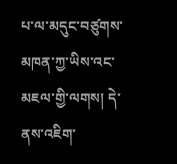པ་ལ་མདུང་བཙུགས་མཁན་ཀྱ་ཡིས་འང་མཇལ་གྱི་ལགས། དེ་ནས་འཇིག་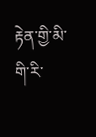རྟེན་གྱི་མི་གི་རི་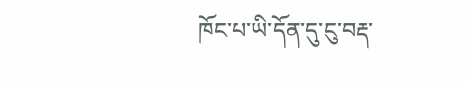ཁོང་པ་ཡི་དོན་དུ་ངུ་བརྡ་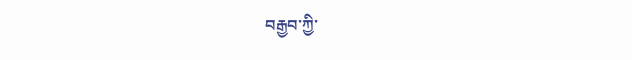བརྒྱབ་ཀྱི་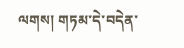ལགས། གཏམ་དེ་བདེན་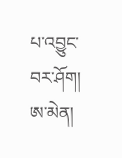པ་འབྱུང་བར་ཤོག། ཨ་མེན།